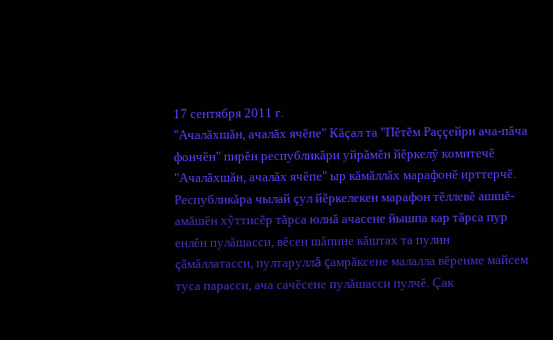17 сентября 2011 г.
"Ачалăхшăн, ачалăх ячĕпе" Кăçал та "Пĕтĕм Раççейри ача-пăча фончĕн" пирĕн республикăри уйрăмĕн йĕркелỹ комитечĕ "Ачалăхшăн, ачалăх ячĕпе" ыр кăмăллăх марафонĕ ирттерчĕ. Республикăра чылай çул йĕркелекен марафон тĕллевĕ ашшĕ-амăшĕн хỹттисĕр тăрса юлнă ачасене йышпа кар тăрса пур енлĕн пулăшасси, вĕсен шăпине кăштах та пулин çăмăллатасси, пултаруллă çамрăксене малалла вĕренме майсем туса парасси, ача сачĕсене пулăшасси пулчĕ. Çак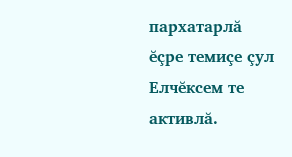пархатарлă ĕçре темиçе çул Елчĕксем те активлă.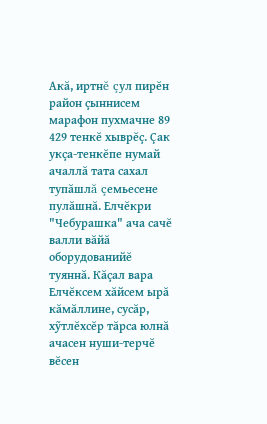Акă, иртнĕ çул пирĕн район çыннисем марафон пухмачне 89 429 тенкĕ хыврĕç. Çак укçа-тенкĕпе нумай ачаллă тата сахал тупăшлă çемьесене пулăшнă. Елчĕкри "Чебурашка" ача сачĕ валли вăйă оборудованийĕ туяннă. Кăçал вара Елчĕксем хăйсем ырă кăмăллине, сусăр, хỹтлĕхсĕр тăрса юлнă ачасен нуши-терчĕ вĕсен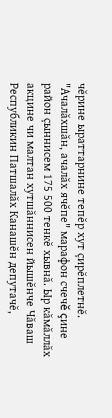чĕрине ыраттарнине тепĕр хут çирĕплетнĕ. "Ачалăхшăн, ачалăх ячĕпе" марафон счечĕ çине район çыннисем 175 500 тенкĕ хывнă. Ыр кăмăллăх акцине чи малтан хутшăннисен йышĕнче Чăваш Республикин Патшалăх Канашĕн депутачĕ,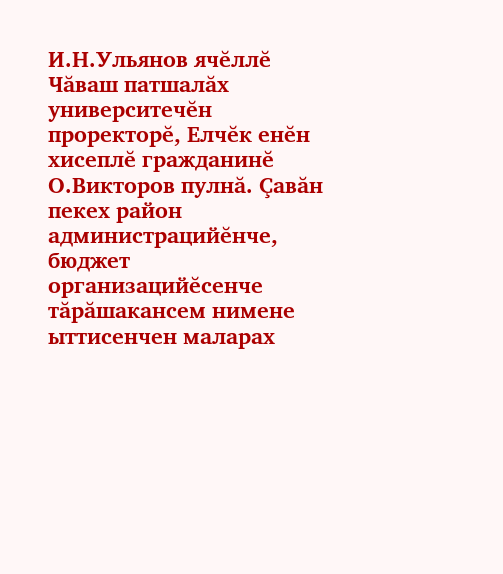И.Н.Ульянов ячĕллĕ Чăваш патшалăх университечĕн проректорĕ, Елчĕк енĕн хисеплĕ гражданинĕ О.Викторов пулнă. Çавăн пекех район администрацийĕнче, бюджет организацийĕсенче тăрăшакансем нимене ыттисенчен маларах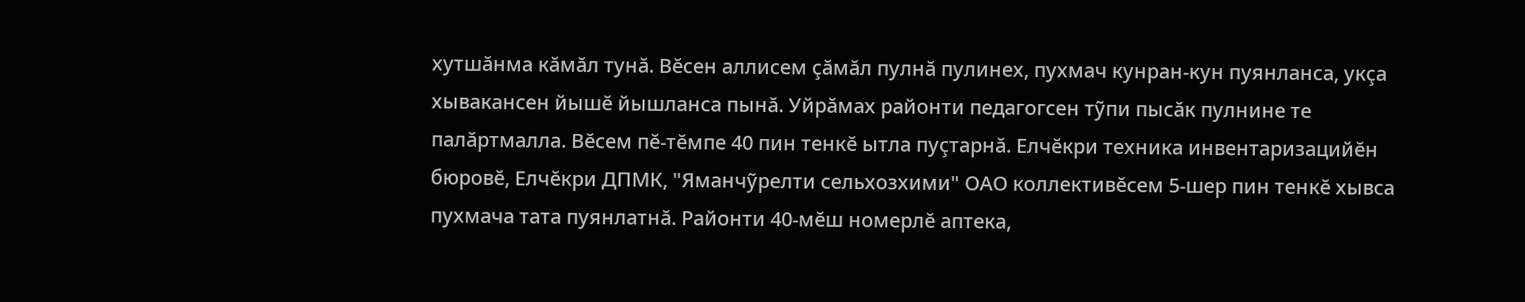хутшăнма кăмăл тунă. Вĕсен аллисем çăмăл пулнă пулинех, пухмач кунран-кун пуянланса, укçа хывакансен йышĕ йышланса пынă. Уйрăмах районти педагогсен тỹпи пысăк пулнине те палăртмалла. Вĕсем пĕ-тĕмпе 40 пин тенкĕ ытла пуçтарнă. Елчĕкри техника инвентаризацийĕн бюровĕ, Елчĕкри ДПМК, "Яманчỹрелти сельхозхими" ОАО коллективĕсем 5-шер пин тенкĕ хывса пухмача тата пуянлатнă. Районти 40-мĕш номерлĕ аптека,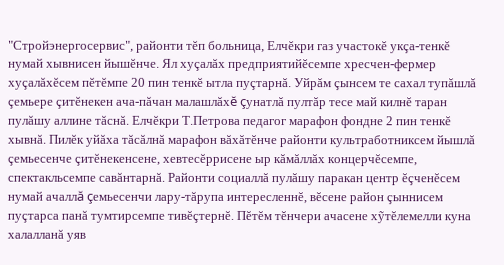"Стройэнергосервис", районти тĕп больница, Елчĕкри газ участокĕ укçа-тенкĕ нумай хывнисен йышĕнче. Ял хуçалăх предприятийĕсемпе хресчен-фермер хуçалăхĕсем пĕтĕмпе 20 пин тенкĕ ытла пуçтарнă. Уйрăм çынсем те сахал тупăшлă çемьере çитĕнекен ача-пăчан малашлăхĕ çунатлă пултăр тесе май килнĕ таран пулăшу аллине тăснă. Елчĕкри Т.Петрова педагог марафон фондне 2 пин тенкĕ хывнă. Пилĕк уйăха тăсăлнă марафон вăхăтĕнче районти культработниксем йышлă çемьесенче çитĕнекенсене, хевтесĕррисене ыр кăмăллăх концерчĕсемпе, спектакльсемпе савăнтарнă. Районти социаллă пулăшу паракан центр ĕçченĕсем нумай ачаллă çемьесенчи лару-тăрупа интересленнĕ, вĕсене район çыннисем пуçтарса панă тумтирсемпе тивĕçтернĕ. Пĕтĕм тĕнчери ачасене хỹтĕлемелли куна халалланă уяв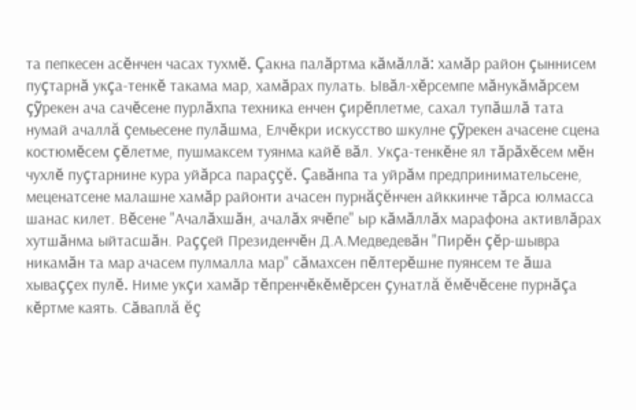та пепкесен асĕнчен часах тухмĕ. Çакна палăртма кăмăллă: хамăр район çыннисем пуçтарнă укçа-тенкĕ такама мар, хамăрах пулать. Ывăл-хĕрсемпе мăнукăмăрсем çỹрекен ача сачĕсене пурлăхпа техника енчен çирĕплетме, сахал тупăшлă тата нумай ачаллă çемьесене пулăшма, Елчĕкри искусство шкулне çỹрекен ачасене сцена костюмĕсем çĕлетме, пушмаксем туянма кайĕ вăл. Укçа-тенкĕне ял тăрăхĕсем мĕн чухлĕ пуçтарнине кура уйăрса параççĕ. Çавăнпа та уйрăм предпринимательсене, меценатсене малашне хамăр районти ачасен пурнăçĕнчен айккинче тăрса юлмасса шанас килет. Вĕсене "Ачалăхшăн, ачалăх ячĕпе" ыр кăмăллăх марафона активлăрах хутшăнма ыйтасшăн. Раççей Президенчĕн Д.А.Медведевăн "Пирĕн çĕр-шывра никамăн та мар ачасем пулмалла мар" сăмахсен пĕлтерĕшне пуянсем те ăша хываççех пулĕ. Ниме укçи хамăр тĕпренчĕкĕмĕрсен çунатлă ĕмĕчĕсене пурнăçа кĕртме каять. Сăваплă ĕç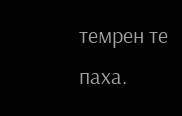темрен те паха.